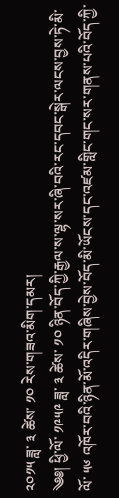༢༠༡༥ ཟླ་ ༣ ཚེས་ ༡༠ རེས་གཟའ་མིག་དམར།
༄༅། ཕྱི་ལོ་ ༡༩༥༩ ཟླ་ ༣ ཚེས་ ༡༠ ཉིན་བོད་ཀྱི་རྒྱལ་ས་ལྷ་སར་ཞི་བའི་རང་དབང་སྒེར་ལངས་བྱས་ཏེ་མི་ལོ་ ༥༦ འཁོར་བའི་ཉིན་མོ་འདིར་གཞིས་བྱེས་བོད་མི་ཡོངས་དང་འཛམ་གླིང་གང་སར་གནས་པའི་བོད་ཀྱི་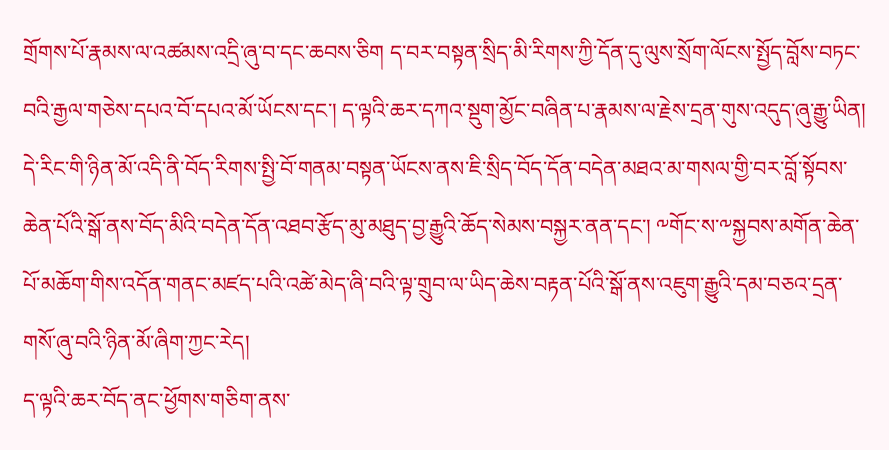གྲོགས་པོ་རྣམས་ལ་འཚམས་འདྲི་ཞུ་བ་དང་ཆབས་ཅིག ད་བར་བསྟན་སྲིད་མི་རིགས་ཀྱི་དོན་དུ་ལུས་སྲོག་ལོངས་སྤྱོད་བློས་བཏང་བའི་རྒྱལ་གཅེས་དཔའ་བོ་དཔའ་མོ་ཡོངས་དང་། ད་ལྟའི་ཆར་དཀའ་སྡུག་མྱོང་བཞིན་པ་རྣམས་ལ་རྗེས་དྲན་གུས་འདུད་ཞུ་རྒྱུ་ཡིན།
དེ་རིང་གི་ཉིན་མོ་འདི་ནི་བོད་རིགས་སྤྱི་བོ་གནམ་བསྟན་ཡོངས་ནས་ཇི་སྲིད་བོད་དོན་བདེན་མཐའ་མ་གསལ་གྱི་བར་བློ་སྟོབས་ཆེན་པོའི་སྒོ་ནས་བོད་མིའི་བདེན་དོན་འཐབ་རྩོད་མུ་མཐུད་བྱ་རྒྱུའི་ཆོད་སེམས་བསྐྱར་ནན་དང་། ༸གོང་ས་༸སྐྱབས་མགོན་ཆེན་པོ་མཆོག་གིས་འདོན་གནང་མཛད་པའི་འཚེ་མེད་ཞི་བའི་ལྟ་གྲུབ་ལ་ཡིད་ཆེས་བརྟན་པོའི་སྒོ་ནས་འཇུག་རྒྱུའི་དམ་བཅའ་དྲན་གསོ་ཞུ་བའི་ཉིན་མོ་ཞིག་ཀྱང་རེད།
ད་ལྟའི་ཆར་བོད་ནང་ཕྱོགས་གཅིག་ནས་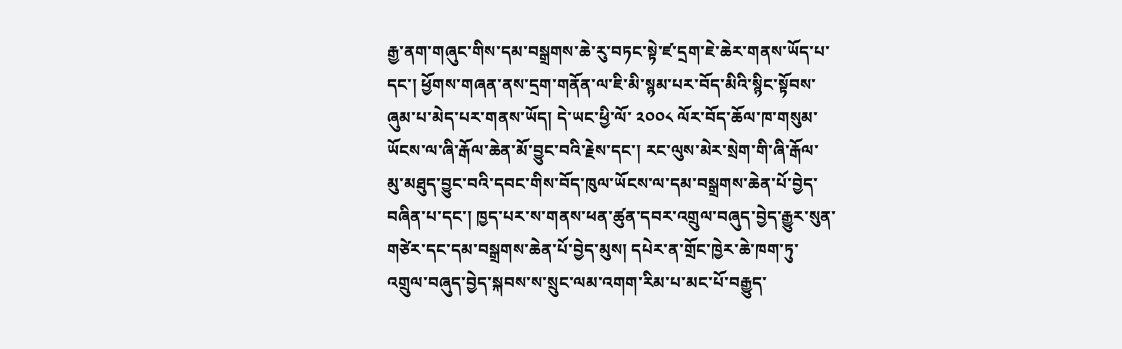རྒྱ་ནག་གཞུང་གིས་དམ་བསྒྲགས་ཆེ་རུ་བཏང་སྟེ་ཛ་དྲག་ཇེ་ཆེར་གནས་ཡོད་པ་དང་། ཕྱོགས་གཞན་ནས་དྲག་གནོན་ལ་ཇི་མི་སྙམ་པར་བོད་མིའི་སྙིང་སྟོབས་ཞུམ་པ་མེད་པར་གནས་ཡོད། དེ་ཡང་ཕྱི་ལོ་ ༢༠༠༨ ལོར་བོད་ཆོལ་ཁ་གསུམ་ཡོངས་ལ་ཞི་རྒོལ་ཆེན་མོ་བྱུང་བའི་རྗེས་དང་། རང་ལུས་མེར་སྲེག་གི་ཞི་རྒོལ་མུ་མཐུད་བྱུང་བའི་དབང་གིས་བོད་ཁུལ་ཡོངས་ལ་དམ་བསྒྲགས་ཆེན་པོ་བྱེད་བཞིན་པ་དང་། ཁྱད་པར་ས་གནས་ཕན་ཚུན་དབར་འགྲུལ་བཞུད་བྱེད་རྒྱུར་སུན་གཙེར་དང་དམ་བསྒྲགས་ཆེན་པོ་བྱེད་མུས། དཔེར་ན་གྲོང་ཁྱེར་ཆེ་ཁག་ཏུ་འགྲུལ་བཞུད་བྱེད་སྐབས་ས་སྲུང་ལམ་འགག་རིམ་པ་མང་པོ་བརྒྱུད་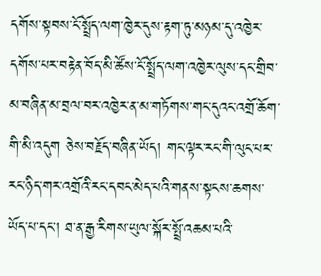དགོས་སྟབས་ངོ་སྤྲོད་ལག་ཁྱེར་དུས་རྟག་ཏུ་མཉམ་དུ་འཁྱེར་དགོས་པར་བརྟེན་བོད་མི་ཚོས་ངོ་སྤྲོད་ལག་འཁྱེར་ལུས་དང་གྲིབ་མ་བཞིན་མ་བྲལ་བར་འཁྱེར་ན་མ་གཏོགས་གང་དུའང་འགྲོ་ཆོག་གི་མི་འདུག ཅེས་བརྗོད་བཞིན་ཡོད། གང་ལྟར་རང་གི་ལུང་པར་རང་ཉིད་གར་འགྲོའི་རང་དབང་མེད་པའི་གནས་སྟངས་ཆགས་ཡོད་པ་དང་། ཐ་ན་རྒྱ་རིགས་ཡུལ་སྐོར་སྤྲོ་འཆམ་པའི་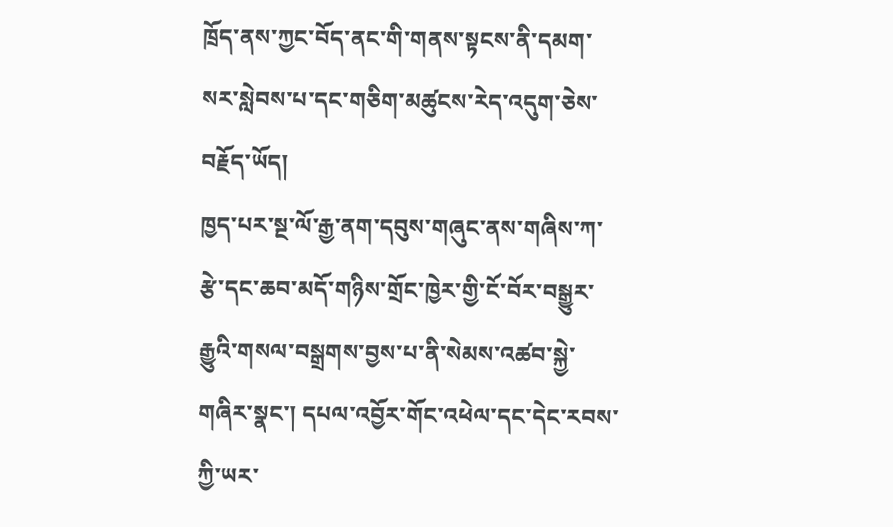ཁྲོད་ནས་ཀྱང་བོད་ནང་གི་གནས་སྟངས་ནི་དམག་སར་སླེབས་པ་དང་གཅིག་མཚུངས་རེད་འདུག་ཅེས་བརྗོད་ཡོད།
ཁྱད་པར་སྔ་ལོ་རྒྱ་ནག་དབུས་གཞུང་ནས་གཞིས་ཀ་རྩེ་དང་ཆབ་མདོ་གཉིས་གྲོང་ཁྱེར་གྱི་ངོ་བོར་བསྒྱུར་རྒྱུའི་གསལ་བསྒྲགས་བྱས་པ་ནི་སེམས་འཚབ་སྐྱེ་གཞིར་སྣང་། དཔལ་འབྱོར་གོང་འཕེལ་དང་དེང་རབས་ཀྱི་ཡར་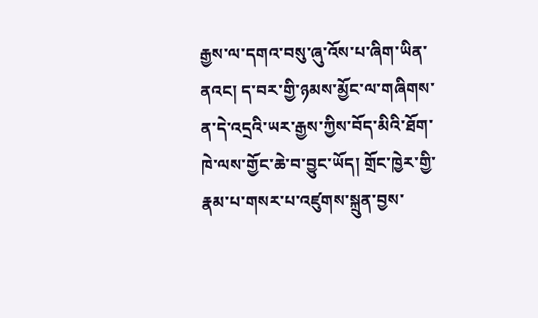རྒྱས་ལ་དགའ་བསུ་ཞུ་འོས་པ་ཞིག་ཡིན་ནའང། ད་བར་གྱི་ཉམས་མྱོང་ལ་གཞིགས་ན་དེ་འདྲའི་ཡར་རྒྱས་ཀྱིས་བོད་མིའི་ཐོག་ཁེ་ལས་གྱོང་ཆེ་བ་བྱུང་ཡོད། གྲོང་ཁྱེར་གྱི་རྣམ་པ་གསར་པ་འཛུགས་སྐྲུན་བྱས་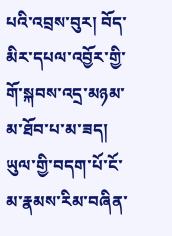པའི་འབྲས་བུར། བོད་མིར་དཔལ་འབྱོར་གྱི་གོ་སྐབས་འདྲ་མཉམ་མ་ཐོབ་པ་མ་ཟད། ཡུལ་གྱི་བདག་པོ་ངོ་མ་རྣམས་རིམ་བཞིན་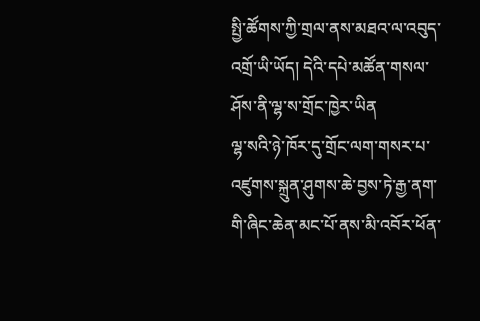སྤྱི་ཚོགས་ཀྱི་གྲལ་ནས་མཐའ་ལ་འབུད་འགྲོ་ཡི་ཡོད། དེའི་དཔེ་མཚོན་གསལ་ཤོས་ནི་ལྷ་ས་གྲོང་ཁྱེར་ཡིན
ལྷ་སའི་ཉེ་ཁོར་དུ་གྲོང་ལག་གསར་པ་འཛུགས་སྐྲུན་ཤུགས་ཆེ་བྱས་ཏེ་རྒྱ་ནག་གི་ཞིང་ཆེན་མང་པོ་ནས་མི་འབོར་ཕོན་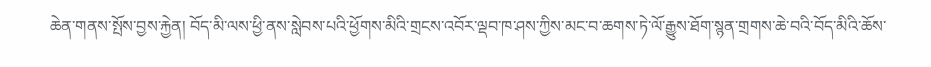ཆེན་གནས་སྤོས་བྱས་རྐྱེན། བོད་མི་ལས་ཕྱི་ནས་སླེབས་པའི་ཕྱོགས་མིའི་གྲངས་འབོར་ལྡབ་ཁ་ཤས་ཀྱིས་མང་བ་ཆགས་ཏེ་ལོ་རྒྱུས་ཐོག་སྙན་གྲགས་ཆེ་བའི་བོད་མིའི་ཆོས་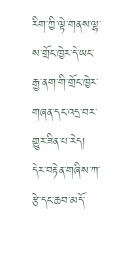རིག་ཀྱི་ལྟེ་གནས་ལྷ་ས་གྲོང་ཁྱེར་དེ་ཡང་རྒྱ་ནག་གི་གྲོང་ཁྱེར་གཞན་དང་འདྲ་བར་གྱུར་ཟིན་པ་རེད། དེར་བརྟེན་གཞིས་ཀ་རྩེ་དང་ཆབ་མདོ་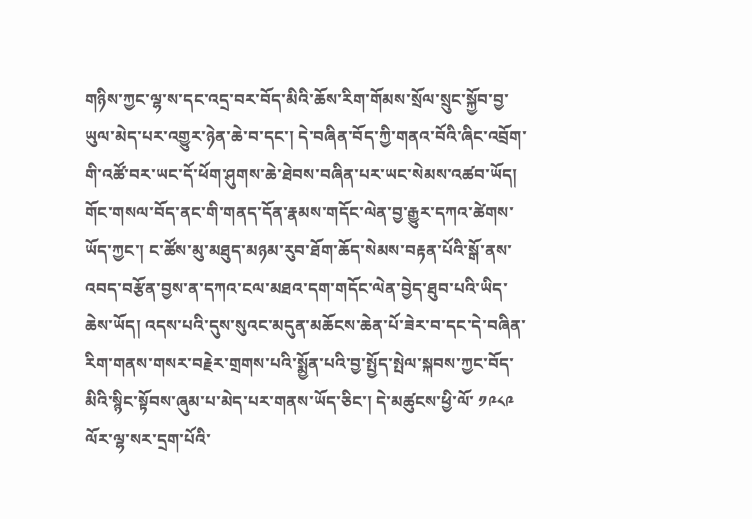གཉིས་ཀྱང་ལྷ་ས་དང་འདྲ་བར་བོད་མིའི་ཆོས་རིག་གོམས་སྲོལ་སྲུང་སྐྱོབ་བྱ་ཡུལ་མེད་པར་འགྱུར་ཉེན་ཆེ་བ་དང་། དེ་བཞིན་བོད་ཀྱི་གནའ་བོའི་ཞིང་འབྲོག་གི་འཚོ་བར་ཡང་དོ་ཕོག་ཤུགས་ཆེ་ཐེབས་བཞིན་པར་ཡང་སེམས་འཚབ་ཡོད།
གོང་གསལ་བོད་ནང་གི་གནད་དོན་རྣམས་གདོང་ལེན་བྱ་རྒྱུར་དཀའ་ཚེགས་ཡོད་ཀྱང་། ང་ཚོས་མུ་མཐུད་མཉམ་རུབ་ཐོག་ཆོད་སེམས་བརྟན་པོའི་སྒོ་ནས་འབད་བརྩོན་བྱས་ན་དཀའ་ངལ་མཐའ་དག་གདོང་ལེན་བྱེད་ཐུབ་པའི་ཡིད་ཆེས་ཡོད། འདས་པའི་དུས་སུའང་མདུན་མཆོངས་ཆེན་པོ་ཟེར་བ་དང་དེ་བཞིན་རིག་གནས་གསར་བརྗེར་གྲགས་པའི་སྨྱོན་པའི་བྱ་སྤྱོད་སྤེལ་སྐབས་ཀྱང་བོད་མིའི་སྙིང་སྟོབས་ཞུམ་པ་མེད་པར་གནས་ཡོད་ཅིང་། དེ་མཚུངས་ཕྱི་ལོ་ ༡༩༨༩ ལོར་ལྷ་སར་དྲག་པོའི་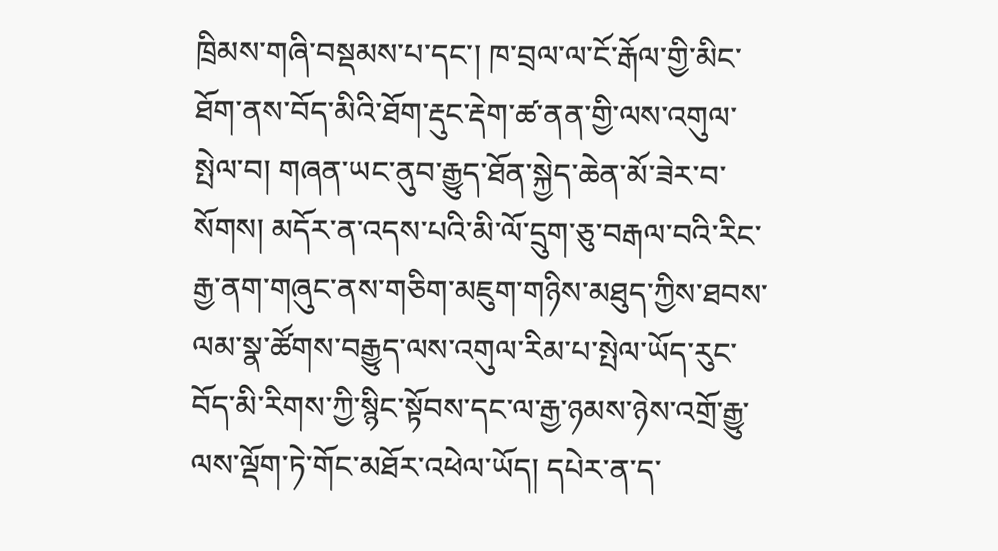ཁྲིམས་གཞི་བསྡམས་པ་དང་། ཁ་བྲལ་ལ་ངོ་རྒོལ་གྱི་མིང་ཐོག་ནས་བོད་མིའི་ཐོག་རྡུང་རྡེག་ཚ་ནན་གྱི་ལས་འགུལ་སྤེལ་བ། གཞན་ཡང་ནུབ་རྒྱུད་ཐོན་སྐྱེད་ཆེན་མོ་ཟེར་བ་སོགས། མདོར་ན་འདས་པའི་མི་ལོ་དྲུག་ཅུ་བརྒལ་བའི་རིང་རྒྱ་ནག་གཞུང་ནས་གཅིག་མཇུག་གཉིས་མཐུད་ཀྱིས་ཐབས་ལམ་སྣ་ཚོགས་བརྒྱུད་ལས་འགུལ་རིམ་པ་སྤེལ་ཡོད་རུང་བོད་མི་རིགས་ཀྱི་སྙིང་སྟོབས་དང་ལ་རྒྱ་ཉམས་ཉེས་འགྲོ་རྒྱུ་ལས་ལྡོག་ཏེ་གོང་མཐོར་འཕེལ་ཡོད། དཔེར་ན་ད་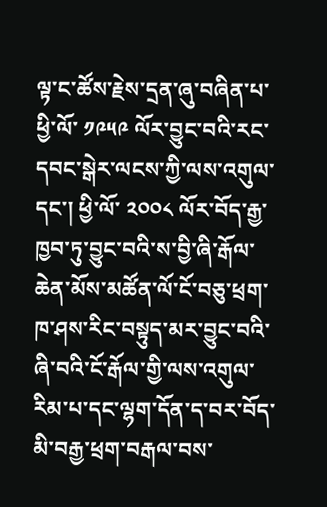ལྟ་ང་ཚོས་རྗེས་དྲན་ཞུ་བཞིན་པ་ཕྱི་ལོ་ ༡༩༥༩ ལོར་བྱུང་བའི་རང་དབང་སྒེར་ལངས་ཀྱི་ལས་འགུལ་དང་། ཕྱི་ལོ་ ༢༠༠༨ ལོར་བོད་རྒྱ་ཁྱབ་ཏུ་བྱུང་བའི་ས་བྱི་ཞི་རྒོལ་ཆེན་མོས་མཚོན་ལོ་ངོ་བཅུ་ཕྲག་ཁ་ཤས་རིང་བསྟུད་མར་བྱུང་བའི་ཞི་བའི་ངོ་རྒོལ་གྱི་ལས་འགུལ་རིམ་པ་དང་ལྷག་དོན་ད་བར་བོད་མི་བརྒྱ་ཕྲག་བརྒལ་བས་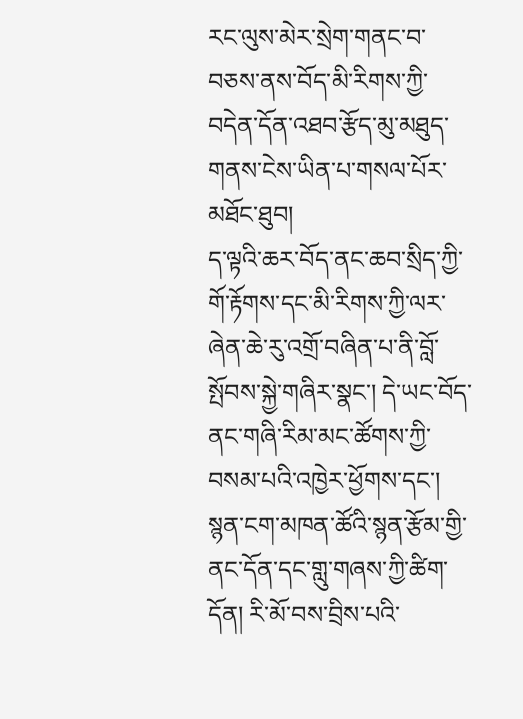རང་ལུས་མེར་སྲེག་གནང་བ་བཅས་ནས་བོད་མི་རིགས་ཀྱི་བདེན་དོན་འཐབ་རྩོད་མུ་མཐུད་གནས་ངེས་ཡིན་པ་གསལ་པོར་མཐོང་ཐུབ།
ད་ལྟའི་ཆར་བོད་ནང་ཆབ་སྲིད་ཀྱི་གོ་རྟོགས་དང་མི་རིགས་ཀྱི་ལར་ཞེན་ཆེ་རུ་འགྲོ་བཞིན་པ་ནི་བློ་སྤོབས་སྐྱེ་གཞིར་སྣང་། དེ་ཡང་བོད་ནང་གཞི་རིམ་མང་ཚོགས་ཀྱི་བསམ་པའི་འཁྱེར་ཕྱོགས་དང་། སྙན་ངག་མཁན་ཚོའི་སྙན་རྩོམ་གྱི་ནང་དོན་དང་གླུ་གཞས་ཀྱི་ཚིག་དོན། རི་མོ་བས་བྲིས་པའི་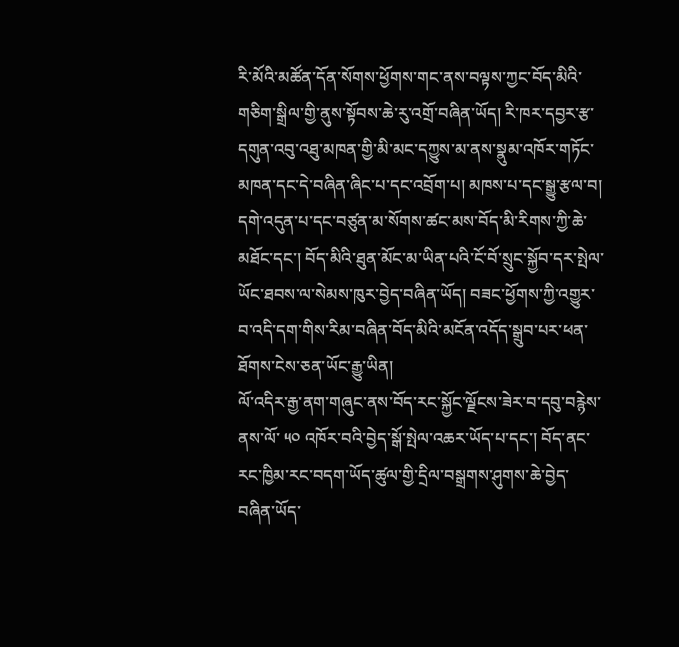རི་མོའི་མཚོན་དོན་སོགས་ཕྱོགས་གང་ནས་བལྟས་ཀྱང་བོད་མིའི་གཅིག་སྒྲིལ་གྱི་ནུས་སྟོབས་ཆེ་རུ་འགྲོ་བཞིན་ཡོད། རི་ཁར་དབྱར་རྩ་དགུན་འབུ་འཐུ་མཁན་གྱི་མི་མང་དཀྱུས་མ་ནས་སྣུམ་འཁོར་གཏོང་མཁན་དང་དེ་བཞིན་ཞིང་པ་དང་འབྲོག་པ། མཁས་པ་དང་སྒྱུ་རྩལ་བ། དགེ་འདུན་པ་དང་བཙུན་མ་སོགས་ཚང་མས་བོད་མི་རིགས་ཀྱི་ཆེ་མཐོང་དང་། བོད་མིའི་ཐུན་མོང་མ་ཡིན་པའི་ངོ་བོ་སྲུང་སྐྱོབ་དར་སྤེལ་ཡོང་ཐབས་ལ་སེམས་ཁུར་བྱེད་བཞིན་ཡོད། བཟང་ཕྱོགས་ཀྱི་འགྱུར་བ་འདི་དག་གིས་རིམ་བཞིན་བོད་མིའི་མངོན་འདོད་སྒྲུབ་པར་ཕན་ཐོགས་ངེས་ཅན་ཡོང་རྒྱུ་ཡིན།
ལོ་འདིར་རྒྱ་ནག་གཞུང་ནས་བོད་རང་སྐྱོང་ལྗོངས་ཟེར་བ་དབུ་བརྙེས་ནས་ལོ་ ༥༠ འཁོར་བའི་བྱེད་སྒོ་སྤེལ་འཆར་ཡོད་པ་དང་། བོད་ནང་རང་ཁྱིམ་རང་བདག་ཡོད་ཚུལ་གྱི་དྲིལ་བསྒྲགས་ཤུགས་ཆེ་བྱེད་བཞིན་ཡོད་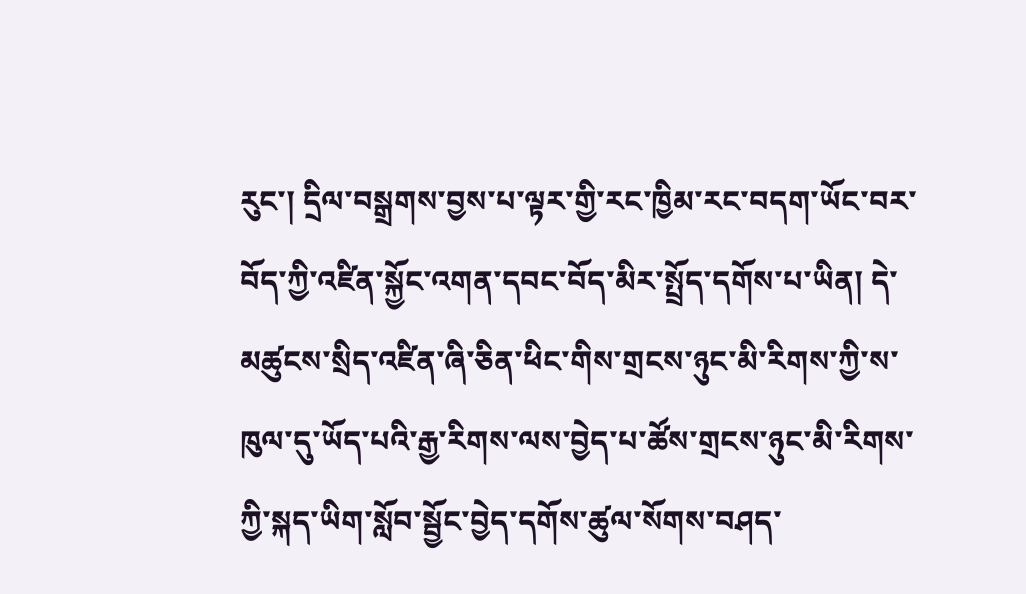རུང་། དྲིལ་བསྒྲགས་བྱས་པ་ལྟར་གྱི་རང་ཁྱིམ་རང་བདག་ཡོང་བར་བོད་ཀྱི་འཛིན་སྐྱོང་འགན་དབང་བོད་མིར་སྤྲོད་དགོས་པ་ཡིན། དེ་མཚུངས་སྲིད་འཛིན་ཞི་ཅིན་ཕིང་གིས་གྲངས་ཉུང་མི་རིགས་ཀྱི་ས་ཁུལ་དུ་ཡོད་པའི་རྒྱ་རིགས་ལས་བྱེད་པ་ཚོས་གྲངས་ཉུང་མི་རིགས་ཀྱི་སྐད་ཡིག་སློབ་སྦྱོང་བྱེད་དགོས་ཚུལ་སོགས་བཤད་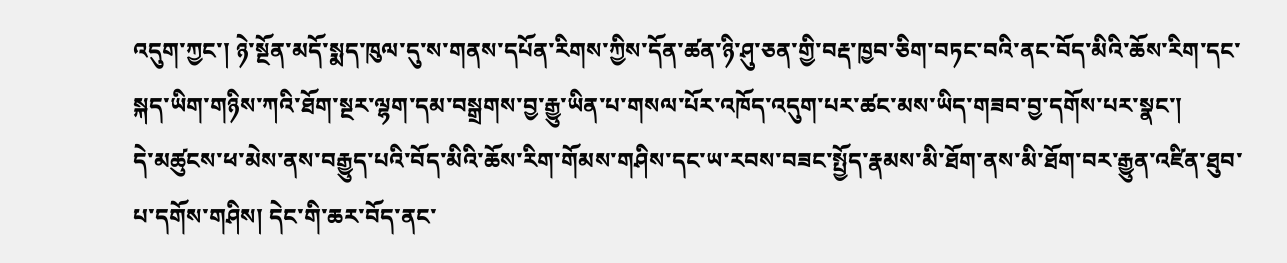འདུག་ཀྱང་། ཉེ་སྔོན་མདོ་སྨད་ཁུལ་དུ་ས་གནས་དཔོན་རིགས་ཀྱིས་དོན་ཚན་ཉི་ཤུ་ཅན་གྱི་བརྡ་ཁྱབ་ཅིག་བཏང་བའི་ནང་བོད་མིའི་ཆོས་རིག་དང་སྐད་ཡིག་གཉིས་ཀའི་ཐོག་སྔར་ལྷག་དམ་བསྒྲགས་བྱ་རྒྱུ་ཡིན་པ་གསལ་པོར་འཁོད་འདུག་པར་ཚང་མས་ཡིད་གཟབ་བྱ་དགོས་པར་སྣང་།
དེ་མཚུངས་ཕ་མེས་ནས་བརྒྱུད་པའི་བོད་མིའི་ཆོས་རིག་གོམས་གཤིས་དང་ཡ་རབས་བཟང་སྤྱོད་རྣམས་མི་ཐོག་ནས་མི་ཐོག་བར་རྒྱུན་འཛིན་ཐུབ་པ་དགོས་གཤིས། དེང་གི་ཆར་བོད་ནང་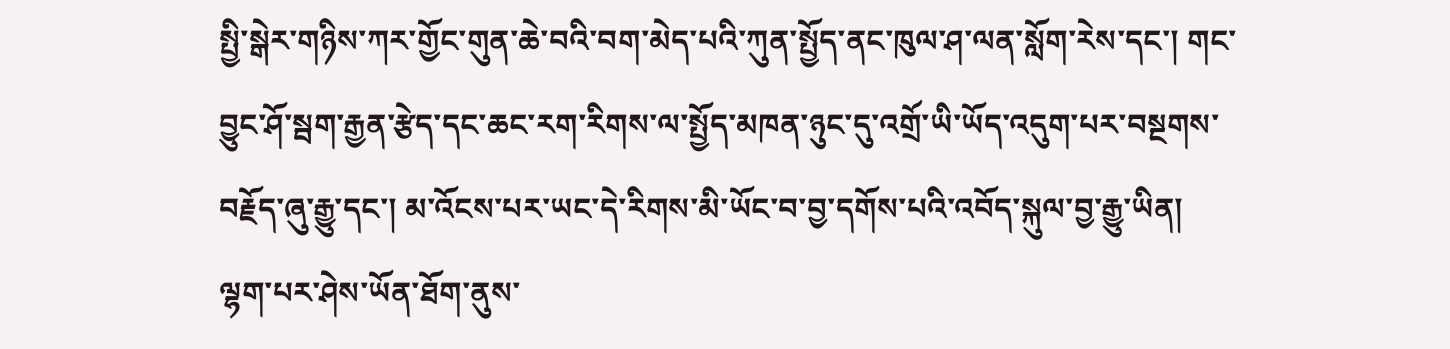སྤྱི་སྒེར་གཉིས་ཀར་གྱོང་གུན་ཆེ་བའི་བག་མེད་པའི་ཀུན་སྤྱོད་ནང་ཁུལ་ཤ་ལན་སློག་རེས་དང་། གང་བྱུང་ཤོ་སྦག་རྒྱན་རྩེད་དང་ཆང་རག་རིགས་ལ་སྤྱོད་མཁན་ཉུང་དུ་འགྲོ་ཡི་ཡོད་འདུག་པར་བསྔགས་བརྗོད་ཞུ་རྒྱུ་དང་། མ་འོངས་པར་ཡང་དེ་རིགས་མི་ཡོང་བ་བྱ་དགོས་པའི་འབོད་སྐུལ་བྱ་རྒྱུ་ཡིན།
ལྷག་པར་ཤེས་ཡོན་ཐོག་ནུས་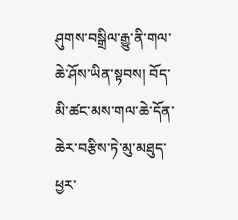ཤུགས་བསྒྲིལ་རྒྱུ་ནི་གལ་ཆེ་ཤོས་ཡིན་སྟབས། བོད་མི་ཚང་མས་གལ་ཆེ་དོན་ཆེར་བརྩིས་ཏེ་མུ་མཐུད་ཕྱར་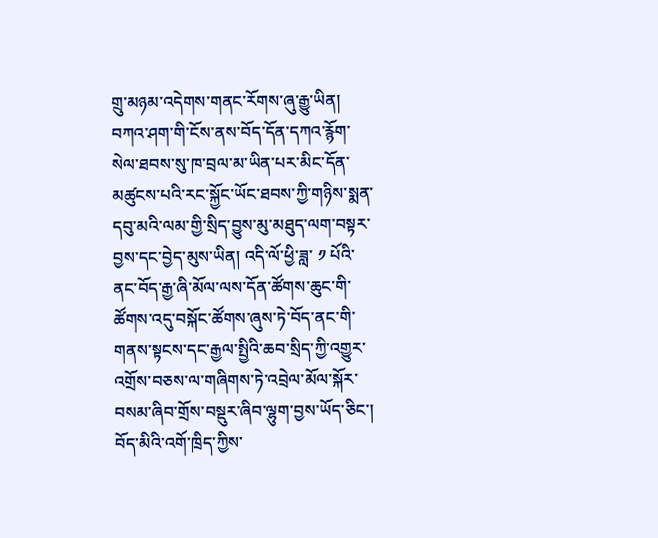གྲུ་མཉམ་འདེགས་གནང་རོགས་ཞུ་རྒྱུ་ཡིན།
བཀའ་ཤག་གི་ངོས་ནས་བོད་དོན་དཀའ་རྙོག་སེལ་ཐབས་སུ་ཁ་བྲལ་མ་ཡིན་པར་མིང་དོན་མཚུངས་པའི་རང་སྐྱོང་ཡོང་ཐབས་ཀྱི་གཉིས་སྨན་དབུ་མའི་ལམ་གྱི་སྲིད་བྱུས་མུ་མཐུད་ལག་བསྟར་བྱས་དང་བྱེད་མུས་ཡིན། འདི་ལོ་ཕྱི་ཟླ་ ༡ པོའི་ནང་བོད་རྒྱ་ཞི་མོལ་ལས་དོན་ཚོགས་ཆུང་གི་ཚོགས་འདུ་བསྐོང་ཚོགས་ཞུས་ཏེ་བོད་ནང་གི་གནས་སྟངས་དང་རྒྱལ་སྤྱིའི་ཆབ་སྲིད་ཀྱི་འགྱུར་འགྲོས་བཅས་ལ་གཞིགས་ཏེ་འབྲེལ་མོལ་སྐོར་བསམ་ཞིབ་གྲོས་བསྡུར་ཞིབ་ལྷུག་བྱས་ཡོད་ཅིང་། བོད་མིའི་འགོ་ཁྲིད་ཀྱིས་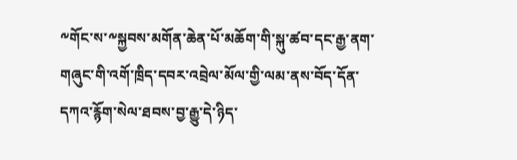༸གོང་ས་༸སྐྱབས་མགོན་ཆེན་པོ་མཆོག་གི་སྐུ་ཚབ་དང་རྒྱ་ནག་གཞུང་གི་འགོ་ཁྲིད་དབར་འབྲེལ་མོལ་གྱི་ལམ་ནས་བོད་དོན་དཀའ་རྙོག་སེལ་ཐབས་བྱ་རྒྱུ་དེ་ཉིད་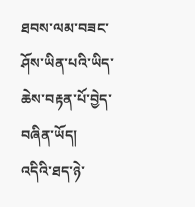ཐབས་ལམ་བཟང་ཤོས་ཡིན་པའི་ཡིད་ཆེས་བརྟན་པོ་བྱེད་བཞིན་ཡོད།
འདིའི་ཐད་ཉེ་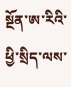སྔོན་ཨ་རིའི་ཕྱི་སྲིད་ལས་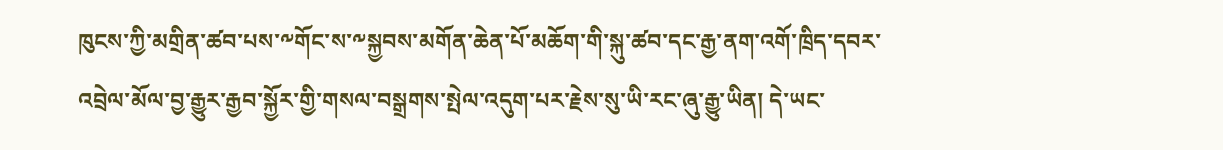ཁུངས་ཀྱི་མགྲིན་ཚབ་པས་༸གོང་ས་༸སྐྱབས་མགོན་ཆེན་པོ་མཆོག་གི་སྐུ་ཚབ་དང་རྒྱ་ནག་འགོ་ཁྲིད་དབར་འབྲེལ་མོལ་བྱ་རྒྱུར་རྒྱབ་སྐྱོར་གྱི་གསལ་བསྒྲགས་སྤེལ་འདུག་པར་རྗེས་སུ་ཡི་རང་ཞུ་རྒྱུ་ཡིན། དེ་ཡང་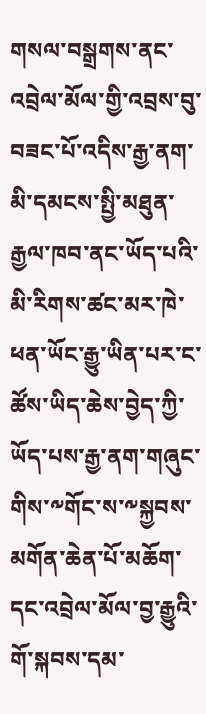གསལ་བསྒྲགས་ནང་འབྲེལ་མོལ་གྱི་འབྲས་བུ་བཟང་པོ་འདིས་རྒྱ་ནག་མི་དམངས་སྤྱི་མཐུན་རྒྱལ་ཁབ་ནང་ཡོད་པའི་མི་རིགས་ཚང་མར་ཁེ་ཕན་ཡོང་རྒྱུ་ཡིན་པར་ང་ཚོས་ཡིད་ཆེས་བྱེད་ཀྱི་ཡོད་པས་རྒྱ་ནག་གཞུང་གིས་༸གོང་ས་༸སྐྱབས་མགོན་ཆེན་པོ་མཆོག་དང་འབྲེལ་མོལ་བྱ་རྒྱུའི་གོ་སྐབས་དམ་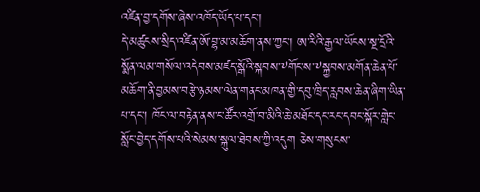འཛིན་བྱ་དགོས་ཞེས་འཁོད་ཡོད་པ་དང་།
དེ་མཚུངས་སྲིད་འཛིན་ཨོ་བྷ་མ་མཆོག་ནས་ཀྱང་། ཨ་རིའི་རྒྱལ་ཡོངས་སྔ་དྲོའི་སྨོན་ལམ་གསོལ་འདེབས་མཛད་སྒོའི་སྐབས་༸གོང་ས་༸སྐྱབས་མགོན་ཆེན་པོ་མཆོག་ནི་བྱམས་བརྩེ་ཉམས་ལེན་གནང་མཁན་གྱི་དབུ་ཁྲིད་རླབས་ཆེན་ཞིག་ཡིན་པ་དང་། ཁོང་ལ་བརྟེན་ནས་ང་ཚོར་འགྲོ་བ་མིའི་ཆེ་མཐོང་དང་རང་དབང་སྐོར་གླེང་སློང་བྱེད་དགོས་པའི་སེམས་སྐུལ་ཐེབས་ཀྱི་འདུག ཅེས་གསུངས་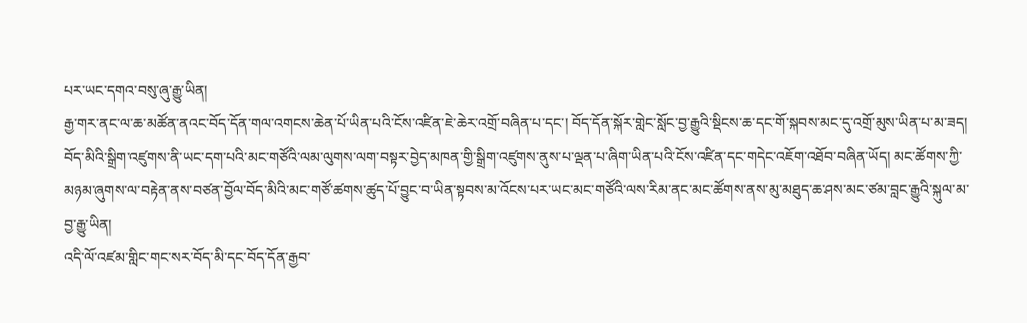པར་ཡང་དགའ་བསུ་ཞུ་རྒྱུ་ཡིན།
རྒྱ་གར་ནང་ལ་ཆ་མཚོན་ནའང་བོད་དོན་གལ་འགངས་ཆེན་པོ་ཡིན་པའི་ངོས་འཛིན་ཇེ་ཆེར་འགྲོ་བཞིན་པ་དང་། བོད་དོན་སྐོར་གླེང་སློང་བྱ་རྒྱུའི་སྡིངས་ཆ་དང་གོ་སྐབས་མང་དུ་འགྲོ་མུས་ཡིན་པ་མ་ཟད། བོད་མིའི་སྒྲིག་འཛུགས་ནི་ཡང་དག་པའི་མང་གཙོའི་ལམ་ལུགས་ལག་བསྟར་བྱེད་མཁན་གྱི་སྒྲིག་འཛུགས་ནུས་པ་ལྡན་པ་ཞིག་ཡིན་པའི་ངོས་འཛིན་དང་གདེང་འཇོག་འཐོབ་བཞིན་ཡོད། མང་ཚོགས་ཀྱི་མཉམ་ཞུགས་ལ་བརྟེན་ནས་བཙན་བྱོལ་བོད་མིའི་མང་གཙོ་ཚགས་ཚུད་པོ་བྱུང་བ་ཡིན་སྟབས་མ་འོངས་པར་ཡང་མང་གཙོའི་ལས་རིམ་ནང་མང་ཚོགས་ནས་མུ་མཐུད་ཆ་ཤས་མང་ཙམ་བླང་རྒྱུའི་སྐུལ་མ་བྱ་རྒྱུ་ཡིན།
འདི་ལོ་འཛམ་གླིང་གང་སར་བོད་མི་དང་བོད་དོན་རྒྱབ་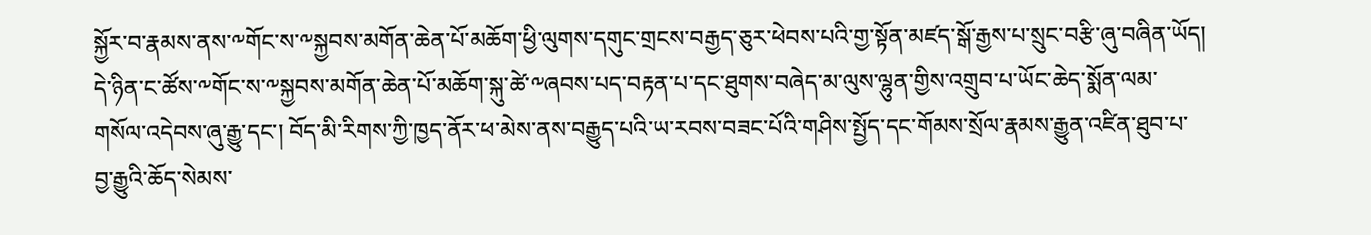སྐྱོར་བ་རྣམས་ནས་༸གོང་ས་༸སྐྱབས་མགོན་ཆེན་པོ་མཆོག་ཕྱི་ལུགས་དགུང་གྲངས་བརྒྱད་ཅུར་ཕེབས་པའི་གྱ་སྟོན་མཛད་སྒོ་རྒྱས་པ་སྲུང་བརྩི་ཞུ་བཞིན་ཡོད།
དེ་ཉིན་ང་ཚོས་༸གོང་ས་༸སྐྱབས་མགོན་ཆེན་པོ་མཆོག་སྐུ་ཚེ་༸ཞབས་པད་བརྟན་པ་དང་ཐུགས་བཞེད་མ་ལུས་ལྷུན་གྱིས་འགྲུབ་པ་ཡོང་ཆེད་སྨོན་ལམ་གསོལ་འདེབས་ཞུ་རྒྱུ་དང་། བོད་མི་རིགས་ཀྱི་ཁྱད་ནོར་ཕ་མེས་ནས་བརྒྱུད་པའི་ཡ་རབས་བཟང་པོའི་གཤིས་སྤྱོད་དང་གོམས་སྲོལ་རྣམས་རྒྱུན་འཛིན་ཐུབ་པ་བྱ་རྒྱུའི་ཆོད་སེམས་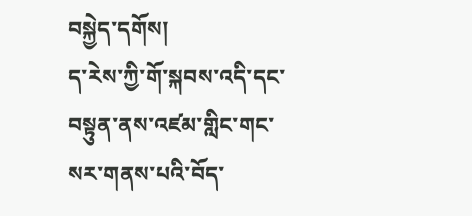བསྐྱེད་དགོས།
ད་རེས་ཀྱི་གོ་སྐབས་འདི་དང་བསྟུན་ནས་འཛམ་གླིང་གང་སར་གནས་པའི་བོད་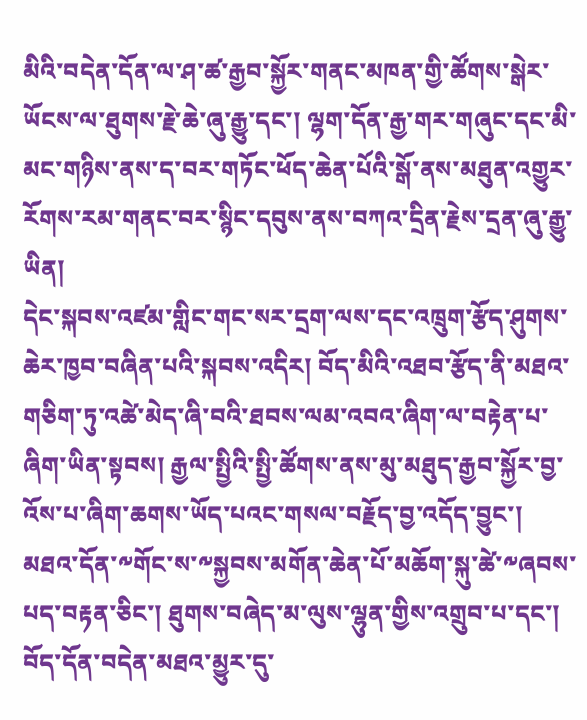མིའི་བདེན་དོན་ལ་ཤ་ཚ་རྒྱབ་སྐྱོར་གནང་མཁན་གྱི་ཚོགས་སྒེར་ཡོངས་ལ་ཐུགས་རྗེ་ཆེ་ཞུ་རྒྱུ་དང་། ལྷག་དོན་རྒྱ་གར་གཞུང་དང་མི་མང་གཉིས་ནས་ད་བར་གཏོང་ཕོད་ཆེན་པོའི་སྒོ་ནས་མཐུན་འགྱུར་རོགས་རམ་གནང་བར་སྙིང་དབུས་ནས་བཀའ་དྲིན་རྗེས་དྲན་ཞུ་རྒྱུ་ཡིན།
དེང་སྐབས་འཛམ་གླིང་གང་སར་དྲག་ལས་དང་འཁྲུག་རྩོད་ཤུགས་ཆེར་ཁྱབ་བཞིན་པའི་སྐབས་འདིར། བོད་མིའི་འཐབ་རྩོད་ནི་མཐའ་གཅིག་ཏུ་འཚེ་མེད་ཞི་བའི་ཐབས་ལམ་འབའ་ཞིག་ལ་བརྟེན་པ་ཞིག་ཡིན་སྟབས། རྒྱལ་སྤྱིའི་སྤྱི་ཚོགས་ནས་མུ་མཐུད་རྒྱབ་སྐྱོར་བྱ་འོས་པ་ཞིག་ཆགས་ཡོད་པའང་གསལ་བརྗོད་བྱ་འདོད་བྱུང་།
མཐའ་དོན་༸གོང་ས་༸སྐྱབས་མགོན་ཆེན་པོ་མཆོག་སྐུ་ཚེ་༸ཞབས་པད་བརྟན་ཅིང་། ཐུགས་བཞེད་མ་ལུས་ལྷུན་གྱིས་འགྲུབ་པ་དང་། བོད་དོན་བདེན་མཐའ་མྱུར་དུ་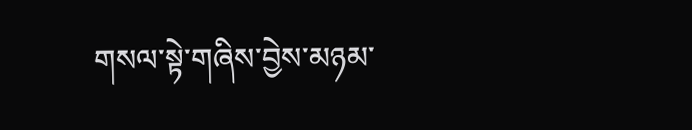གསལ་སྟེ་གཞིས་བྱེས་མཉམ་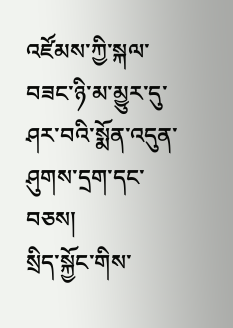འཛོམས་ཀྱི་སྐལ་བཟང་ཉི་མ་མྱུར་དུ་ཤར་བའི་སྨོན་འདུན་ཤུགས་དྲག་དང་བཅས།
སྲིད་སྐྱོང་གིས་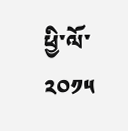ཕྱི་ལོ་ ༢༠༡༥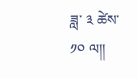ཟླ་ ༣ ཚེས་ ༡༠ ལ།།